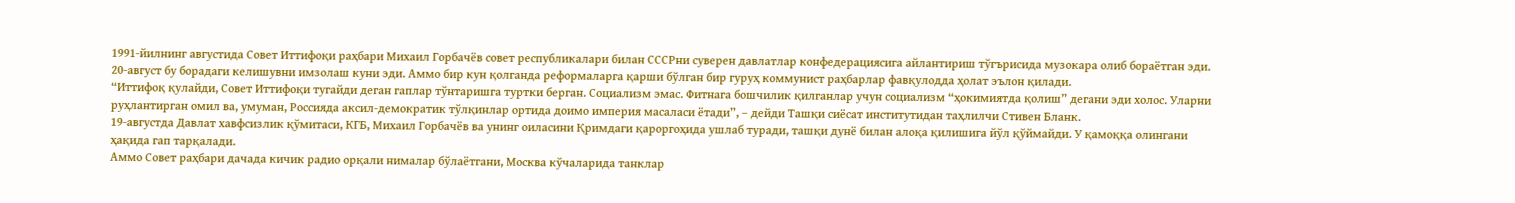1991-йилнинг августида Совет Иттифоқи раҳбари Михаил Горбачёв совет республикалари билан СССРни суверен давлатлар конфедерациясига айлантириш тўгърисида музокара олиб бораётган эди.
20-август бу борадаги келишувни имзолаш куни эди. Аммо бир кун қолганда реформаларга қарши бўлган бир гуруҳ коммунист раҳбарлар фавқулодда ҳолат эълон қилади.
“Иттифоқ қулайди, Совет Иттифоқи тугайди деган гаплар тўнтаришга туртки берган. Социализм эмас. Фитнага бошчилик қилганлар учун социализм “ҳокимиятда қолиш” дегани эди холос. Уларни руҳлантирган омил ва, умуман, Россияда аксил-демократик тўлқинлар ортида доимо империя масаласи ётади”, – дейди Ташқи сиёсат институтидан таҳлилчи Стивен Бланк.
19-августда Давлат хавфсизлик қўмитаси, КГБ, Михаил Горбачёв ва унинг оиласини Қримдаги қароргоҳида ушлаб туради, ташқи дунё билан алоқа қилишига йўл қўймайди. У қамоққа олингани ҳақида гап тарқалади.
Аммо Совет раҳбари дачада кичик радио орқали нималар бўлаётгани, Москва кўчаларида танклар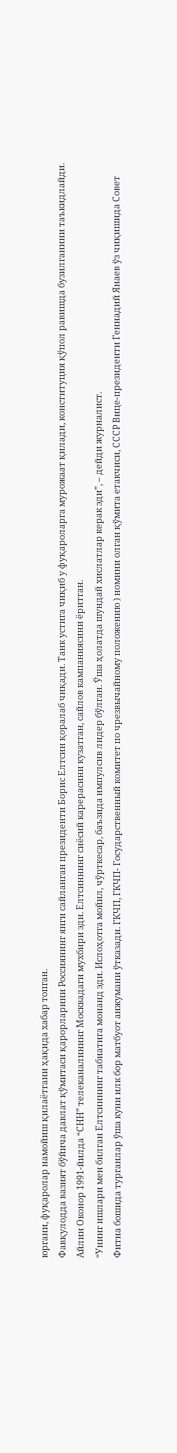юргани, фуқаролар намойиш қилаётгани ҳақида хабар топган.
Фавқулодда вазият бўйича давлат қўмитаси қарорларини Россиянинг янги сайланган президенти Борис Елтсин қоралаб чиқади. Танк устига чиқиб у фуқароларга мурожаат қилади, конституция қўпол равишда бузилганини таъкидлайди.
Айлин Оконор 1991-йилда “CНН” телеканалининг Москвадаги мухбири эди. Елтсиннинг сиёсий карерасини кузатган, сайлов кампаниясини ёритган.
“Унинг ишлари мен билган Елтсиннинг табиатига монанд эди. Ислоҳотга мойил, чўрткесар, баъзида импулсив лидер бўлган. Ўша ҳолатда шундай хислатлар керак эди”, – дейди журналист.
Фитна бошида турганлар ўша куни илк бор матбуот анжумани ўтказади. ГКЧП, ГКЧП- Государственный комитет по чрезвычайному положению ) номини олган қўмита етакчиси, СССР Вице-президенти Геннадий Янаев ўз чиқишида Совет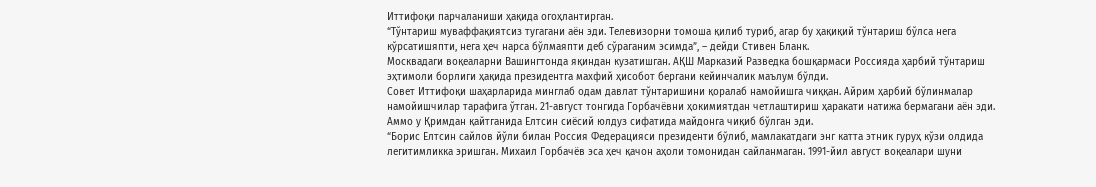Иттифоқи парчаланиши ҳақида огоҳлантирган.
“Тўнтариш муваффақиятсиз тугагани аён эди. Телевизорни томоша қилиб туриб, агар бу ҳақиқий тўнтариш бўлса нега кўрсатишяпти, нега ҳеч нарса бўлмаяпти деб сўраганим эсимда”, – дейди Стивен Бланк.
Москвадаги воқеаларни Вашингтонда яқиндан кузатишган. АҚШ Марказий Разведка бошқармаси Россияда ҳарбий тўнтариш эҳтимоли борлиги ҳақида президентга махфий ҳисобот бергани кейинчалик маълум бўлди.
Совет Иттифоқи шаҳарларида минглаб одам давлат тўнтаришини қоралаб намойишга чиққан. Айрим ҳарбий бўлинмалар намойишчилар тарафига ўтган. 21-август тонгида Горбачёвни ҳокимиятдан четлаштириш ҳаракати натижа бермагани аён эди. Аммо у Қримдан қайтганида Елтсин сиёсий юлдуз сифатида майдонга чиқиб бўлган эди.
“Борис Елтсин сайлов йўли билан Россия Федерацияси президенти бўлиб, мамлакатдаги энг катта этник гуруҳ кўзи олдида легитимликка эришган. Михаил Горбачёв эса ҳеч қачон аҳоли томонидан сайланмаган. 1991-йил август воқеалари шуни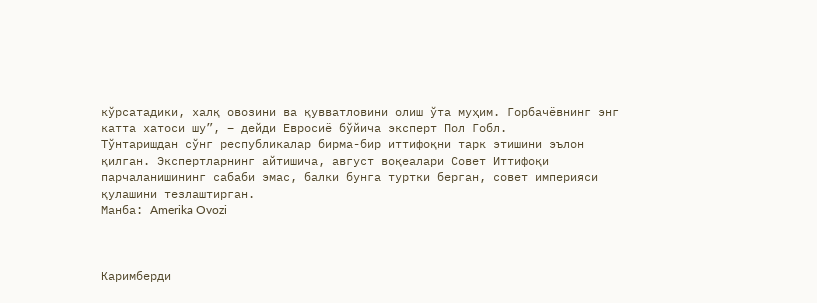кўрсатадики, халқ овозини ва қувватловини олиш ўта муҳим. Горбачёвнинг энг катта хатоси шу”, – дейди Евросиё бўйича эксперт Пол Гобл.
Тўнтаришдан сўнг республикалар бирма-бир иттифоқни тарк этишини эълон қилган. Экспертларнинг айтишича, август воқеалари Совет Иттифоқи парчаланишининг сабаби эмас, балки бунга туртки берган, совет империяси қулашини тезлаштирган.
Манба: Amerika Ovozi



Каримберди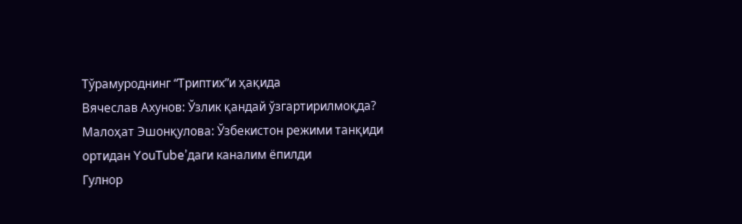Тўрамуроднинг “Триптих”и ҳақида
Вячеслав Ахунов: Ўзлик қандай ўзгартирилмоқда?
Малоҳат Эшонқулова: Ўзбекистон режими танқиди ортидан YouTube’даги каналим ёпилди
Гулнор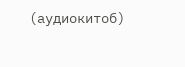(аудиокитоб)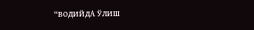“ВОДИЙДА ЎЛИШ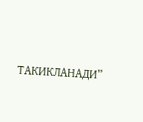ТАКИКЛАНАДИ”